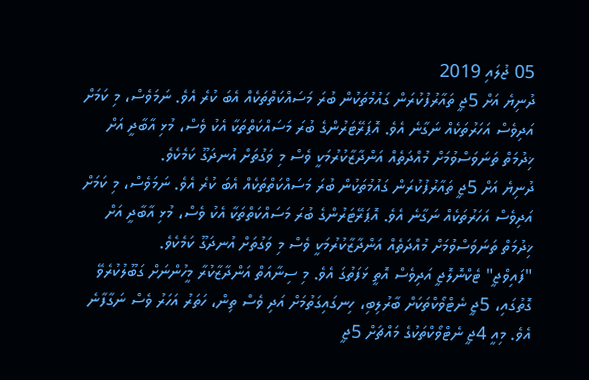05 ޖުލައި 2019
ދުނިޔެ އަށް 5ޖީ ތައާރުފުކުރަން ގައުމުތަކުން ބުރަ މަސައްކަތްތަކެއް އެބަ ކުރެ އެވެ. ނަމަވެސް، މި ކަމަށް އަދިވެސް އަހަރުތަކެއް ނަގާނެ އެވެ. އޮޕަރޭޓަރުންގެ ބުރަ މަސައްކަތްތަކާ އެކު ވެސް، މުޅި އާބާދީ އަށް ޚިދުމަތް ތަނަވަސްވުމަށް މުއްދަތެއް އަންދާޒާކުރުމަކީ ވެސް މި ވަގުތަށް އުނދަގޫ ކަމެކެވެ.
ދުނިޔެ އަށް 5ޖީ ތައާރުފުކުރަން ގައުމުތަކުން ބުރަ މަސައްކަތްތަކެއް އެބަ ކުރެ އެވެ. ނަމަވެސް، މި ކަމަށް އަދިވެސް އަހަރުތަކެއް ނަގާނެ އެވެ. އޮޕަރޭޓަރުންގެ ބުރަ މަސައްކަތްތަކާ އެކު ވެސް، މުޅި އާބާދީ އަށް ޚިދުމަތް ތަނަވަސްވުމަށް މުއްދަތެއް އަންދާޒާކުރުމަކީ ވެސް މި ވަގުތަށް އުނދަގޫ ކަމެކެވެ.
"ފައިވްޖީ" ޓެކްނޮލޮޖީ އަދިވެސް އޮތީ ޅަފަތުގަ އެވެ. މި ސިނާއަތް އަންދާޒާކުރާ މީހުންނަށް ގަބޫލުކުރެވޭ ގޮތުގައި، 5ޖީ ނެޓްވޯކްތަކަށް ބާރުލިބި، ހިނގައިގަތުމަށް އަދި ވެސް ތިން، ހަތަރު އަހަރު ވެސް ނަގާފާނެ އެވެ. މިއީ 4ޖީ ނެޓްވޯކްތަކުގެ މައްޗަށް 5ޖީ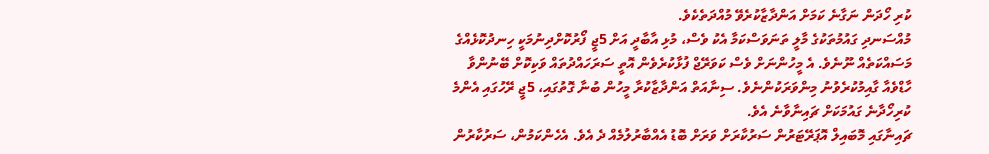ކުރި ހޯދަން ނަގާނެ ކަމަށް އަންދާޒާކުރެވޭ މުއްދަތެކެވެ.
މުއްސަނދި ގައުމުތަކުގެ މާލީ ތަނަވަސްކަމާ އެކު ވެސް، މުޅި އާބާދީ އަށް 5ޖީ ފޯރުކޮށްދިނުމަކީ ހިނދުކޮޅެއްގެ މަސައްކަތެއް ނޫނެވެ. އެ މީހުންނަށް ވެސް ކަވަރޭޖް ފުޅާކުރެވެން އޮތީ ސަރަހައްދުތައް ވަކިކޮށް ބޭނުންވާ ހާޑްވެއާ ގާއިމުކުރެވުނު މިންވަރަކުންނެވެ. ސިނާއަތް އަންދާޒާކުރާ މީހުން ބުނާ ގޮތުގައި، 5ޖީ ރޭހުގައި އެންމެ ކުރިހޯދާނެ ގައުމަކަށް ޗައިނާވާނެ އެވެ.
ޗައިނާގައި މޮބައިލް އޮޕަރޭޓަރުން ސަރުކާރަށް ވަރަށް ބޮޑު އެއްބާރުލުމެއް ދެ އެވެ. އެހެންކަމުން، ސަރުކާރުން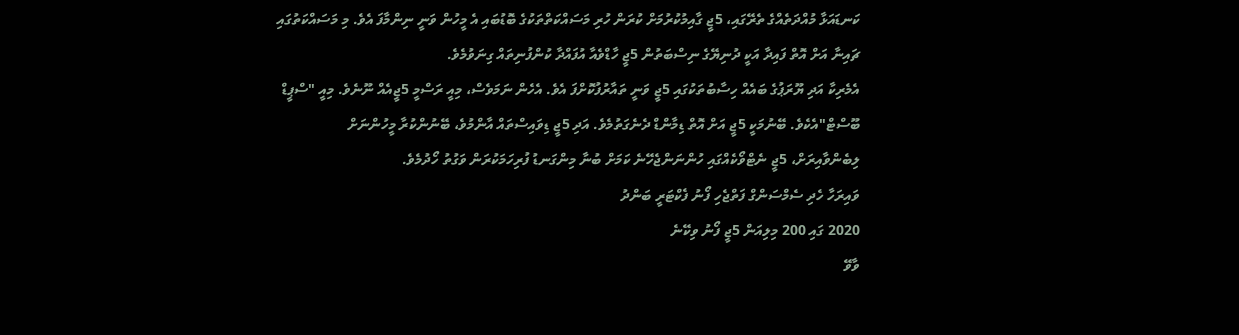ކަނޑައަޅާ މުއްދަތެއްގެ ތެރޭގައި، 5ޖީ ގާއިމުކުރުމަށް ކުރަން ހުރި މަސައްކަތްތަކުގެ ބޮޑުބައި އެ މީހުން ވަނީ ނިންމާފަ އެވެ. މި މަސައްކަތުގައި ޗައިނާ އަށް އޮތް ފައިދާ އަކީ ދުނިޔޭގެ ނިސްބަތުން 5ޖީ ހާޑްވެއާ އުފައްދާ ކުންފުނިތައް ގިނަވުމެވެ.
އެމެރިކާ އަދި ޔޫރަޕުގެ ބައެއް ހިސާބުތަކުގައި 5ޖީ ވަނީ ތައާރުފުކޮށްފަ އެވެ. އެހެން ނަމަވެސް، މިއީ ރަސްމީ 5ޖީއެއް ނޫނެވެ. މިއީ "ސްޕީޑް ބޫސްޓް"އެކެވެ. ބޭނުމަކީ 5ޖީ އަށް އޮތް ޑިމާންޑް ދެނެގަތުމެވެ. އަދި 5ޖީ ޑިވައިސްތައް އާންމުވެ، ބޭނުންކުރާ މީހުންނަށް ލިބެންވާއިރަށް، 5ޖީ ނެޓްވޯކެއްގައި ހުންނަންޖެހޭނެ ކަމަށް ބުނާ މިންގަނޑު ފުރިހަމަކުރަން ވަގުތު ހޯދުމެވެ.
ވައިރަހާ ހެދި ސެމްސަންގް ފަތްޖެހި ފޯނު ފެކްޓަރީ ބަންދު
2020 ގައި 200 މިލިއަން 5ޖީ ފޯނު ވިކޭނެ
ވާވޭ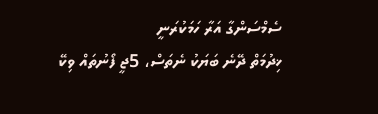ސެމްސަންގާ އަރާ ހަމަކުރަނީ
ޚިދުމަތް ދޭނެ ބަޔަކު ނެތަސް، 5ޖީ ފޯނުތައް ވިކޭ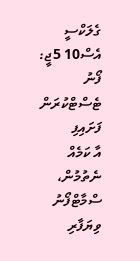ގެލަކްސީ އެސް10 5ޖީ: ފޯނު ޓެސްޓްކުރަން ފަށައިފި
އާ ކަމެއް ނެތުމުން، ސްމާޓްފޯނު ވިޔަފާރި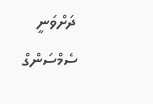ދަށްވަނީ
ސެމްސަންގް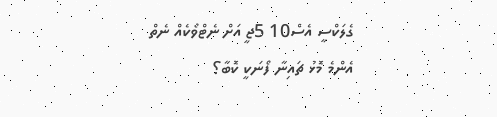ގެލަކްސީ އެސް10 5ޖީ އަށް ނެޓްވޯކެއް ނެތް
އެންމެ މޮޅު ޗައިނާ ފޯނަކީ ކޮބާ؟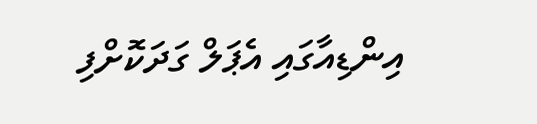އިންޑިއާގައި އެޕަލް ގަދަކޮށްފި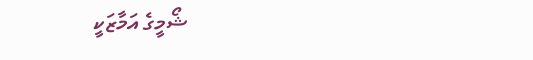ޝޯމީގެ އަމާޒަކީ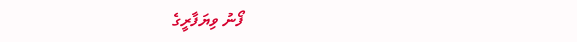ފޯނު ވިޔަފާރީގެ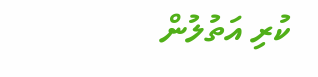ކުރި އަތުލުން